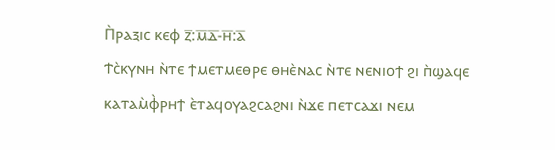Ⲡ̀ⲣⲁⲝⲓⲥ ⲕⲉⲫ ⲍ̅:ⲙ̅ⲇ̅-ⲏ̅:ⲁ̅
Ϯⲥ̀ⲕⲩⲛⲏ ⲛ̀ⲧⲉ ϯⲙⲉⲧⲙⲉⲑⲣⲉ ⲑⲏⲉ̀ⲛⲁⲥ ⲛ̀ⲧⲉ ⲛⲉⲛⲓⲟϯ ϩⲓ ⲡ̀ϣⲁϥⲉ ⲕⲁⲧⲁⲙ̀ⲫ̀ⲣⲏϯ ⲉ̀ⲧⲁϥⲟⲩⲁϩⲥⲁϩⲛⲓ ⲛ̀ϫⲉ ⲡⲉⲧⲥⲁϫⲓ ⲛⲉⲙ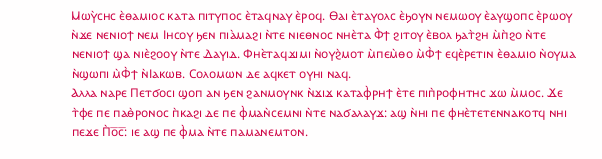Ⲙⲱⲩ̀ⲥⲏⲥ ⲉ̀ⲑⲁⲙⲓⲟⲥ ⲕⲁⲧⲁ ⲡⲓⲧⲩⲡⲟⲥ ⲉ̀ⲧⲁϥⲛⲁⲩ ⲉ̀ⲣⲟϥ. Ⲑⲁⲓ ⲉ̀ⲧⲁⲩⲟⲗⲥ ⲉ̀ϧⲟⲩⲛ ⲛⲉⲙⲱⲟⲩ ⲉ̀ⲁⲩϣⲟⲡⲥ ⲉ̀ⲣⲱⲟⲩ ⲛ̀ϫⲉ ⲛⲉⲛⲓⲟϯ ⲛⲉⲙ Ⲓⲏⲥⲟⲩ ϧⲉⲛ ⲡⲓⲁ̀ⲙⲁϩⲓ ⲛ̀ⲧⲉ ⲛⲓⲉⲑⲛⲟⲥ ⲛⲏⲉ̀ⲧⲁ Ⲫ̀ϯ ϩⲓⲧⲟⲩ ⲉ̀ⲃⲟⲗ ϧⲁⲧ̀ϩⲏ ⲙ̀ⲡ̀ϩⲟ ⲛ̀ⲧⲉ ⲛⲉⲛⲓⲟϯ ϣⲁ ⲛⲓⲉ̀ϩⲟⲟⲩ ⲛ̀ⲧⲉ Ⲇⲁⲩⲓⲇ. Ⲫⲏⲉ̀ⲧⲁϥϫⲓⲙⲓ ⲛ̀ⲟⲩϩ̀ⲙⲟⲧ ⲙ̀ⲡⲉⲙ̀ⲑⲟ ⲙ̀Ⲫ̀ϯ ⲉϥⲉ̀ⲣⲉⲧⲓⲛ ⲉ̀ⲑⲁⲙⲓⲟ ⲛ̀ⲟⲩⲙⲁ ⲛ̀ϣⲱⲡⲓ ⲙ̀Ⲫ̀ϯ ⲛ̀Ⲓⲁⲕⲱⲃ. Ⲥⲟⲗⲟⲙⲱⲛ ⲇⲉ ⲁϥⲕⲉⲧ ⲟⲩⲏⲓ ⲛⲁϥ.
Ⲁⲗⲗⲁ ⲛⲁⲣⲉ Ⲡⲉⲧϭⲟⲥⲓ ϣⲟⲡ ⲁⲛ ϧⲉⲛ ϩⲁⲛⲙⲟⲩⲛⲕ ⲛ̀ϫⲓϫ ⲕⲁⲧⲁⲫ̀ⲣⲏϯ ⲉ̀ⲧⲉ ⲡⲓⲡ̀ⲣⲟⲫⲏⲧⲏⲥ ϫⲱ ⲙ̀ⲙⲟⲥ. Ϫⲉ ⲧ̀ⲫⲉ ⲡⲉ ⲡⲁⲑ̀ⲣⲟⲛⲟⲥ ⲡ̀ⲕⲁϩⲓ ⲇⲉ ⲡⲉ ⲫ̀ⲙⲁⲛ̀ⲥⲉⲙⲛⲓ ⲛ̀ⲧⲉ ⲛⲁϭⲁⲗⲁⲩϫ: ⲁϣ ⲛ̀ⲏⲓ ⲡⲉ ⲫⲏⲉ̀ⲧⲉⲧⲉⲛⲛⲁⲕⲟⲧϥ ⲛⲏⲓ ⲡⲉϫⲉ Ⲡ̀ⲟ̅ⲥ̅: ⲓⲉ ⲁϣ ⲡⲉ ⲫ̀ⲙⲁ ⲛ̀ⲧⲉ ⲡⲁⲙⲁⲛⲉⲙⲧⲟⲛ.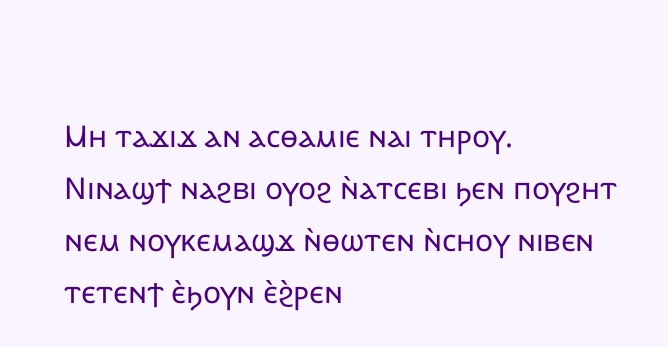Ⲙⲏ ⲧⲁϫⲓϫ ⲁⲛ ⲁⲥⲑⲁⲙⲓⲉ ⲛⲁⲓ ⲧⲏⲣⲟⲩ. Ⲛⲓⲛⲁϣϯ ⲛⲁϩⲃⲓ ⲟⲩⲟϩ ⲛ̀ⲁⲧⲥⲉⲃⲓ ϧⲉⲛ ⲡⲟⲩϩⲏⲧ ⲛⲉⲙ ⲛⲟⲩⲕⲉⲙⲁϣϫ ⲛ̀ⲑⲱⲧⲉⲛ ⲛ̀ⲥⲏⲟⲩ ⲛⲓⲃⲉⲛ ⲧⲉⲧⲉⲛϯ ⲉ̀ϧⲟⲩⲛ ⲉ̀ϩ̀ⲣⲉⲛ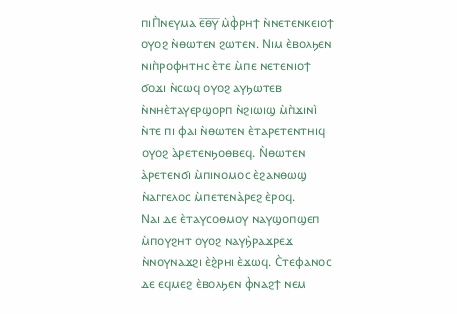ⲡⲓⲠ̀ⲛⲉⲩⲙⲁ ⲉ̅ⲑ̅ⲩ̅ ⲙ̀ⲫ̀ⲣⲏϯ ⲛ̀ⲛⲉⲧⲉⲛⲕⲉⲓⲟϯ ⲟⲩⲟϩ ⲛ̀ⲑⲱⲧⲉⲛ ϩⲱⲧⲉⲛ. Ⲛⲓⲙ ⲉ̀ⲃⲟⲗϧⲉⲛ ⲛⲓⲡ̀ⲣⲟⲫⲏⲧⲏⲥ ⲉ̀ⲧⲉ ⲙ̀ⲡⲉ ⲛⲉⲧⲉⲛⲓⲟϯ ϭⲟϫⲓ ⲛ̀ⲥⲱϥ ⲟⲩⲟϩ ⲁⲩϧⲱⲧⲉⲃ ⲛ̀ⲛⲏⲉ̀ⲧⲁⲩⲉⲣϣⲟⲣⲡ ⲛ̀ϩⲓⲱⲓϣ ⲙ̀ⲡ̀ϫⲓⲛⲓ̀ ⲛ̀ⲧⲉ ⲡⲓ ⲫⲁⲓ ⲛ̀ⲑⲱⲧⲉⲛ ⲉ̀ⲧⲁⲣⲉⲧⲉⲛⲧⲏⲓϥ ⲟⲩⲟϩ ⲁ̀ⲣⲉⲧⲉⲛϧⲟⲑⲃⲉϥ. Ⲛ̀ⲑⲱⲧⲉⲛ ⲁ̀ⲣⲉⲧⲉⲛϭⲓ ⲙ̀ⲡⲓⲛⲟⲙⲟⲥ ⲉ̀ϩⲁⲛⲑⲱϣ ⲛ̀ⲁⲅⲅⲉⲗⲟⲥ ⲙ̀ⲡⲉⲧⲉⲛⲁ̀ⲣⲉϩ ⲉ̀ⲣⲟϥ.
Ⲛⲁⲓ ⲇⲉ ⲉ̀ⲧⲁⲩⲥⲟⲑⲙⲟⲩ ⲛⲁⲩϣⲟⲡϣⲉⲡ ⲙ̀ⲡⲟⲩϩⲏⲧ ⲟⲩⲟϩ ⲛⲁⲩϧ̀ⲣⲁϫⲣⲉϫ ⲛ̀ⲛⲟⲩⲛⲁϫϩⲓ ⲉ̀ϩ̀ⲣⲏⲓ ⲉ̀ϫⲱϥ. Ⲥ̀ⲧⲉⲫⲁⲛⲟⲥ ⲇⲉ ⲉϥⲙⲉϩ ⲉ̀ⲃⲟⲗϧⲉⲛ ⲫ̀ⲛⲁϩϯ ⲛⲉⲙ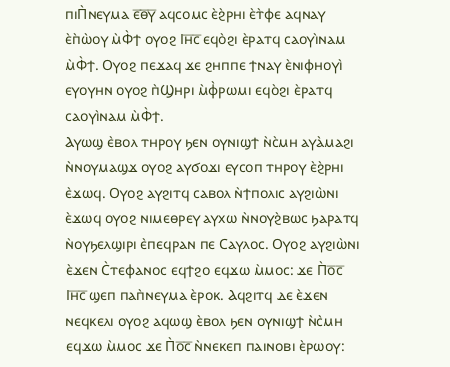ⲡⲓⲠ̀ⲛⲉⲩⲙⲁ ⲉ̅ⲑ̅ⲩ̅ ⲁϥⲥⲟⲙⲥ ⲉ̀ϩ̀ⲣⲏⲓ ⲉ̀ⲧ̀ⲫⲉ ⲁϥⲛⲁⲩ ⲉ̀ⲡ̀ⲱ̀ⲟⲩ ⲙ̀Ⲫ̀ϯ ⲟⲩⲟϩ Ⲓⲏ̅ⲥ̅ ⲉϥⲟ̀ϩⲓ ⲉ̀ⲣⲁⲧϥ ⲥⲁⲟⲩⲓ̀ⲛⲁⲙ ⲙ̀Ⲫ̀ϯ. Ⲟⲩⲟϩ ⲡⲉϫⲁϥ ϫⲉ ϩⲏⲡⲡⲉ ϯⲛⲁⲩ ⲉ̀ⲛⲓⲫⲏⲟⲩⲓ̀ ⲉⲩⲟⲩⲏⲛ ⲟⲩⲟϩ ⲡ̀Ϣⲏⲣⲓ ⲙ̀ⲫ̀ⲣⲱⲙⲓ ⲉϥⲟ̀ϩⲓ ⲉ̀ⲣⲁⲧϥ ⲥⲁⲟⲩⲓ̀ⲛⲁⲙ ⲙ̀Ⲫ̀ϯ.
Ⲁⲩⲱϣ ⲉ̀ⲃⲟⲗ ⲧⲏⲣⲟⲩ ϧⲉⲛ ⲟⲩⲛⲓϣϯ ⲛ̀ⲥ̀ⲙⲏ ⲁⲩⲁ̀ⲙⲁϩⲓ ⲛ̀ⲛⲟⲩⲙⲁϣϫ ⲟⲩⲟϩ ⲁⲩϭⲟϫⲓ ⲉⲩⲥⲟⲡ ⲧⲏⲣⲟⲩ ⲉ̀ϩ̀ⲣⲏⲓ ⲉ̀ϫⲱϥ. Ⲟⲩⲟϩ ⲁⲩϩⲓⲧϥ ⲥⲁⲃⲟⲗ ⲛ̀ϯⲡⲟⲗⲓⲥ ⲁⲩϩⲓⲱ̀ⲛⲓ ⲉ̀ϫⲱϥ ⲟⲩⲟϩ ⲛⲓⲙⲉⲑⲣⲉⲩ ⲁⲩⲭⲱ ⲛ̀ⲛⲟⲩϩ̀ⲃⲱⲥ ϧⲁⲣⲁⲧϥ ⲛ̀ⲟⲩϧⲉⲗϣⲓⲣⲓ ⲉ̀ⲡⲉϥⲣⲁⲛ ⲡⲉ Ⲥⲁⲩⲗⲟⲥ. Ⲟⲩⲟϩ ⲁⲩϩⲓⲱ̀ⲛⲓ ⲉ̀ϫⲉⲛ Ⲥ̀ⲧⲉⲫⲁⲛⲟⲥ ⲉϥϯϩⲟ ⲉϥϫⲱ ⲙ̀ⲙⲟⲥ: ϫⲉ Ⲡ̀ⲟ̅ⲥ̅ Ⲓⲏ̅ⲥ̅ ϣⲉⲡ ⲡⲁⲡ̀ⲛⲉⲩⲙⲁ ⲉ̀ⲣⲟⲕ. Ⲁϥϩⲓⲧϥ ⲇⲉ ⲉ̀ϫⲉⲛ ⲛⲉϥⲕⲉⲗⲓ ⲟⲩⲟϩ ⲁϥⲱϣ ⲉ̀ⲃⲟⲗ ϧⲉⲛ ⲟⲩⲛⲓϣϯ ⲛ̀ⲥ̀ⲙⲏ ⲉϥϫⲱ ⲙ̀ⲙⲟⲥ ϫⲉ Ⲡ̀ⲟ̅ⲥ̅ ⲛ̀ⲛⲉⲕⲉⲡ ⲡⲁⲓⲛⲟⲃⲓ ⲉ̀ⲣⲱⲟⲩ: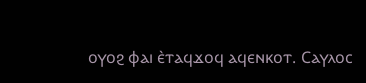ⲟⲩⲟϩ ⲫⲁⲓ ⲉ̀ⲧⲁϥϫⲟϥ ⲁϥⲉⲛⲕⲟⲧ. Ⲥⲁⲩⲗⲟⲥ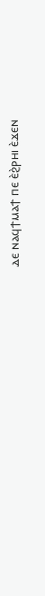ⲇⲉ ⲛⲁϥϯⲙⲁϯ ⲡⲉ ⲉ̀ϩ̀ⲣⲏⲓ ⲉ̀ϫⲉⲛ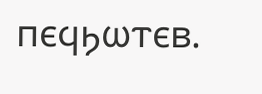ⲡⲉϥϧⲱⲧⲉⲃ.